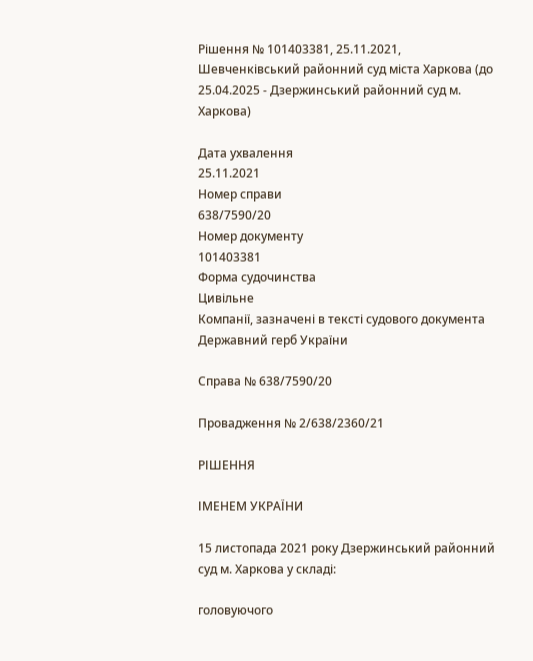Рішення № 101403381, 25.11.2021, Шевченківський районний суд міста Харкова (до 25.04.2025 - Дзержинський районний суд м. Харкова)

Дата ухвалення
25.11.2021
Номер справи
638/7590/20
Номер документу
101403381
Форма судочинства
Цивільне
Компанії, зазначені в тексті судового документа
Державний герб України

Справа № 638/7590/20

Провадження № 2/638/2360/21

РІШЕННЯ

ІМЕНЕМ УКРАЇНИ

15 листопада 2021 року Дзержинський районний суд м. Харкова у складі:

головуючого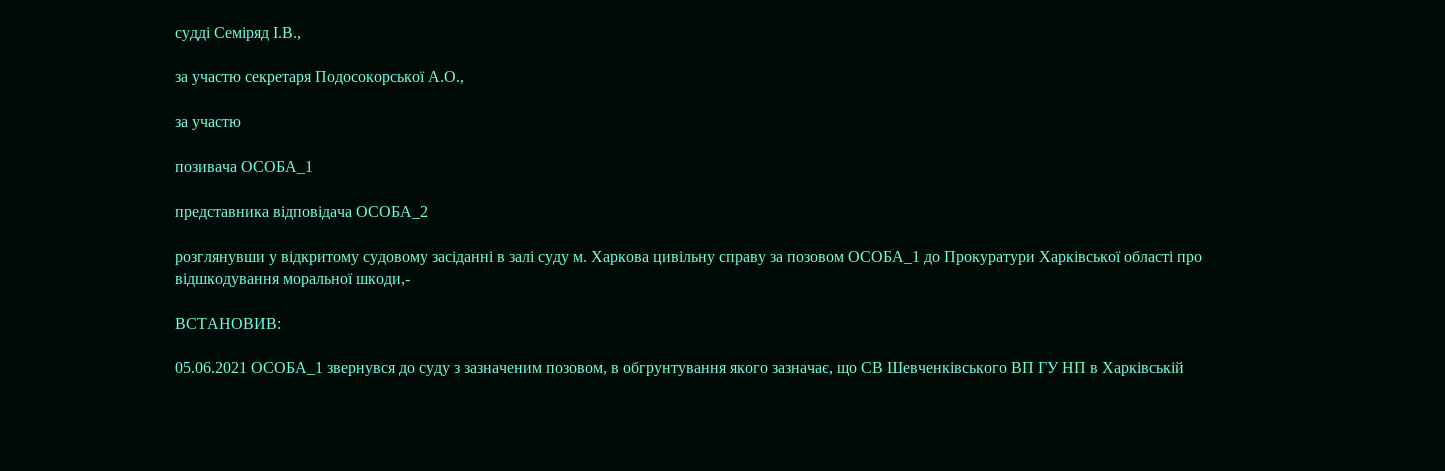судді Семіряд І.В.,

за участю секретаря Подосокорської А.О.,

за участю

позивача ОСОБА_1

представника відповідача ОСОБА_2

розглянувши у відкритому судовому засіданні в залі суду м. Харкова цивільну справу за позовом ОСОБА_1 до Прокуратури Харківської області про відшкодування моральної шкоди,-

ВСТАНОВИВ:

05.06.2021 ОСОБА_1 звернувся до суду з зазначеним позовом, в обгрунтування якого зазначає, що СВ Шевченківського ВП ГУ НП в Харківській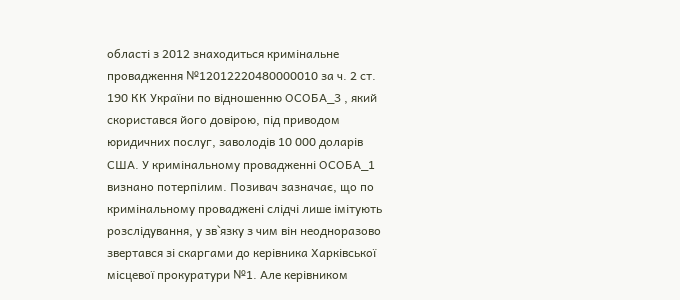області з 2012 знаходиться кримінальне провадження №12012220480000010 за ч. 2 ст. 190 КК України по відношенню ОСОБА_3 , який скористався його довірою, під приводом юридичних послуг, заволодів 10 000 доларів США. У кримінальному провадженні ОСОБА_1 визнано потерпілим. Позивач зазначає, що по кримінальному проваджені слідчі лише імітують розслідування, у зв`язку з чим він неодноразово звертався зі скаргами до керівника Харківської місцевої прокуратури №1. Але керівником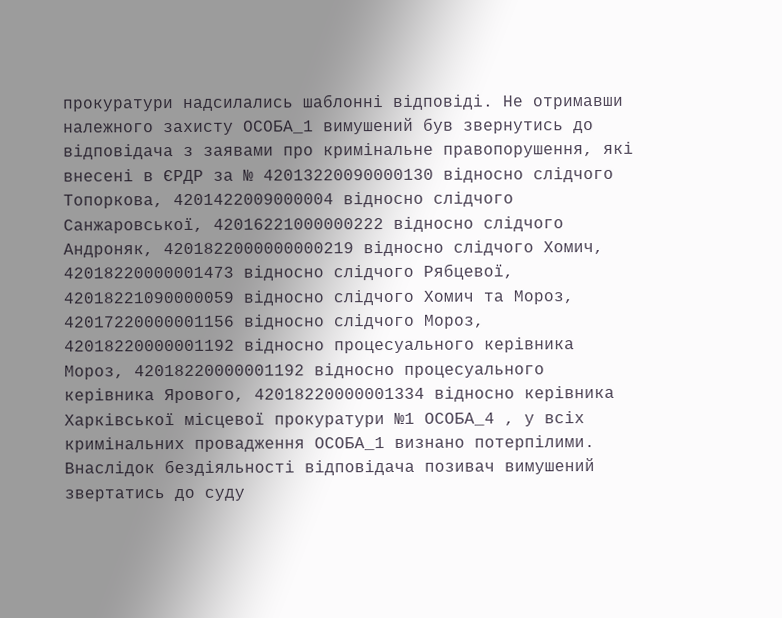прокуратури надсилались шаблонні відповіді. Не отримавши належного захисту ОСОБА_1 вимушений був звернутись до відповідача з заявами про кримінальне правопорушення, які внесені в ЄРДР за № 42013220090000130 відносно слідчого Топоркова, 4201422009000004 відносно слідчого Санжаровської, 42016221000000222 відносно слідчого Андроняк, 4201822000000000219 відносно слідчого Хомич, 42018220000001473 відносно слідчого Рябцевої, 42018221090000059 відносно слідчого Хомич та Мороз, 42017220000001156 відносно слідчого Мороз, 42018220000001192 відносно процесуального керівника Мороз, 42018220000001192 відносно процесуального керівника Ярового, 42018220000001334 відносно керівника Харківської місцевої прокуратури №1 ОСОБА_4 , у всіх кримінальних провадження ОСОБА_1 визнано потерпілими. Внаслідок бездіяльності відповідача позивач вимушений звертатись до суду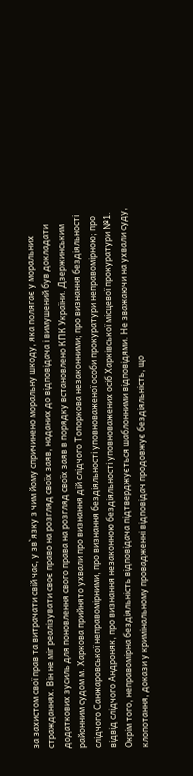за захистом свої прав та витрачати свій час, у зв`язку з чим йому спричинено моральну шкоду, яка полягає у моральних стражданнях. Він не міг реалізувати своє право на розгляд своїх заяв, наданих до відповідача і вимушений був докладати додаткових зусиль для поновлення свого права на розгляд своїх заяв в порядку встановлено КПК України. Дзержинським районним судом м. Харкова прийнято ухвали про визнання дій слідчого Топоркова незаконними; про визнання бездіяльності слідчого Санжаровської неправомірними, про визнання бездіяльності уповноваженої особи прокуратури неправомірною; про відвід слідчого Андроняк, про визнання незаконною бездіяльності уповноважених осіб Харківської місцевої прокуратури №1. Окрім того, неправомірна бездіяльність відповідача підтверджується шаблонними відповідями. Не зважаючи на ухвали суду, клопотання, докази у кримінальному провадженні відповідач продовжує бездіяльність, що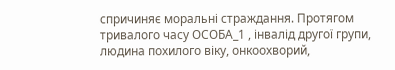спричиняє моральні страждання. Протягом тривалого часу ОСОБА_1 , інвалід другої групи, людина похилого віку, онкоохворий,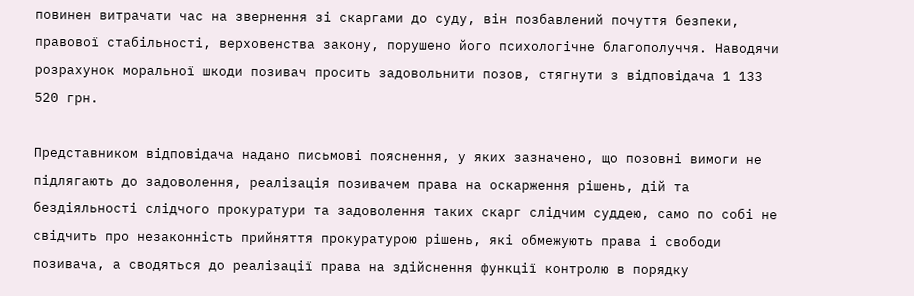повинен витрачати час на звернення зі скаргами до суду, він позбавлений почуття безпеки, правової стабільності, верховенства закону, порушено його психологічне благополуччя. Наводячи розрахунок моральної шкоди позивач просить задовольнити позов, стягнути з відповідача 1 133 520 грн.

Представником відповідача надано письмові пояснення, у яких зазначено, що позовні вимоги не підлягають до задоволення, реалізація позивачем права на оскарження рішень, дій та бездіяльності слідчого прокуратури та задоволення таких скарг слідчим суддею, само по собі не свідчить про незаконність прийняття прокуратурою рішень, які обмежують права і свободи позивача, а сводяться до реалізації права на здійснення функції контролю в порядку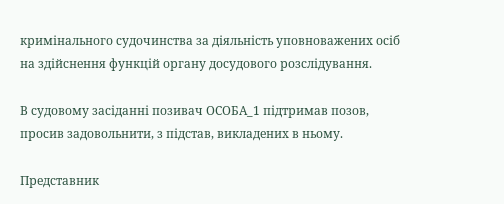кримінального судочинства за діяльність уповноважених осіб на здійснення функцій органу досудового розслідування.

В судовому засіданні позивач ОСОБА_1 підтримав позов, просив задовольнити, з підстав, викладених в ньому.

Представник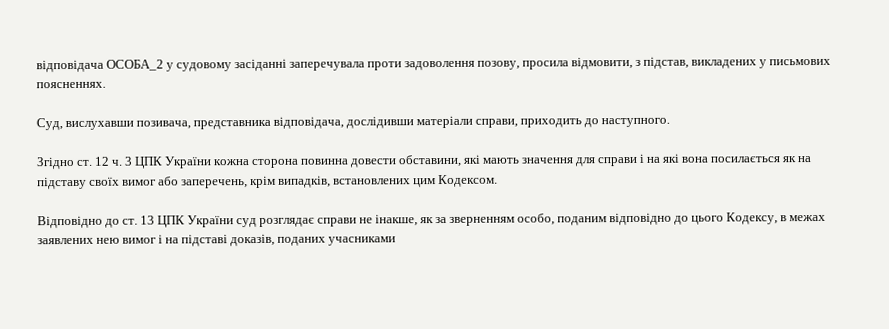відповідача ОСОБА_2 у судовому засіданні заперечувала проти задоволення позову, просила відмовити, з підстав, викладених у письмових поясненнях.

Суд, вислухавши позивача, представника відповідача, дослідивши матеріали справи, приходить до наступного.

Згідно ст. 12 ч. 3 ЦПК України кожна сторона повинна довести обставини, які мають значення для справи і на які вона посилається як на підставу своїх вимог або заперечень, крім випадків, встановлених цим Кодексом.

Відповідно до ст. 13 ЦПК України суд розглядає справи не інакше, як за зверненням особо, поданим відповідно до цього Кодексу, в межах заявлених нею вимог і на підставі доказів, поданих учасниками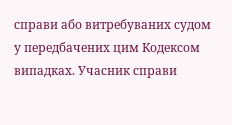справи або витребуваних судом у передбачених цим Кодексом випадках. Учасник справи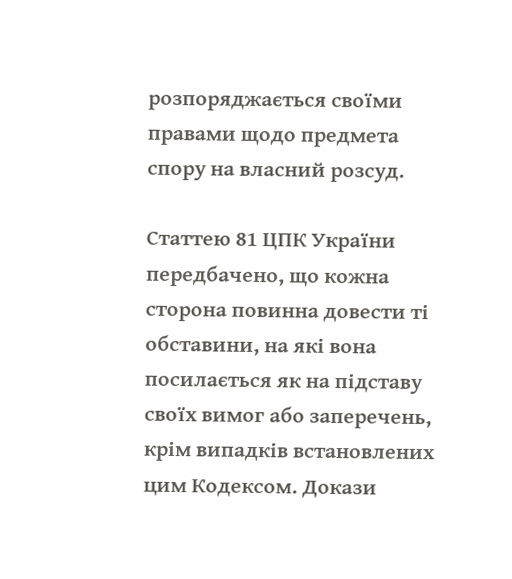розпоряджається своїми правами щодо предмета спору на власний розсуд.

Статтею 81 ЦПК України передбачено, що кожна сторона повинна довести ті обставини, на які вона посилається як на підставу своїх вимог або заперечень, крім випадків встановлених цим Кодексом. Докази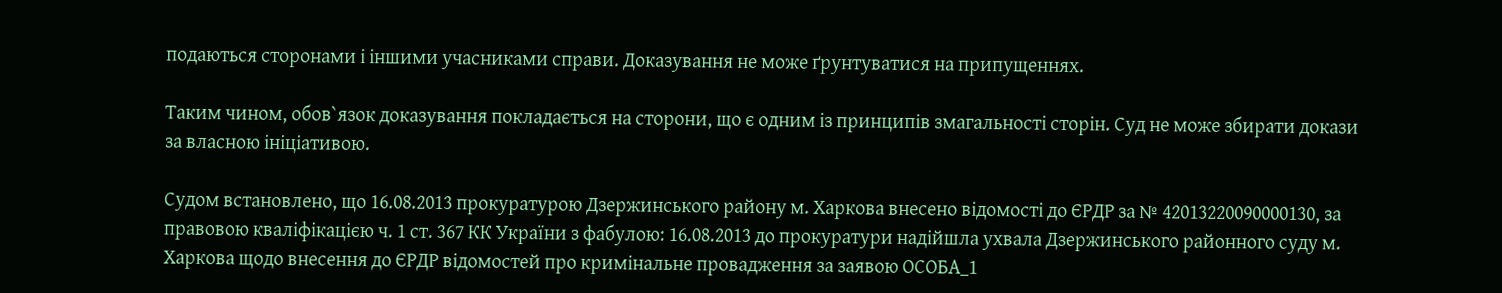подаються сторонами і іншими учасниками справи. Доказування не може ґрунтуватися на припущеннях.

Таким чином, обов`язок доказування покладається на сторони, що є одним із принципів змагальності сторін. Суд не може збирати докази за власною ініціативою.

Судом встановлено, що 16.08.2013 прокуратурою Дзержинського району м. Харкова внесено відомості до ЄРДР за № 42013220090000130, за правовою кваліфікацією ч. 1 ст. 367 КК України з фабулою: 16.08.2013 до прокуратури надійшла ухвала Дзержинського районного суду м. Харкова щодо внесення до ЄРДР відомостей про кримінальне провадження за заявою ОСОБА_1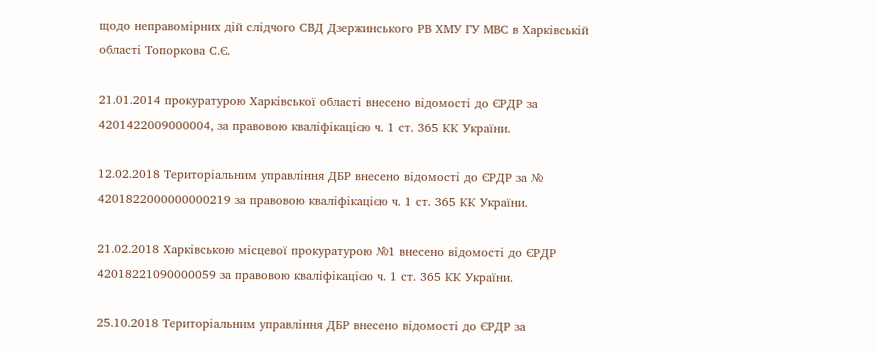щодо неправомірних дій слідчого СВД Дзержинського РВ ХМУ ГУ МВС в Харківській області Топоркова С.Є.

21.01.2014 прокуратурою Харківської області внесено відомості до ЄРДР за 4201422009000004, за правовою кваліфікацією ч. 1 ст. 365 КК України.

12.02.2018 Територіальним управління ДБР внесено відомості до ЄРДР за № 4201822000000000219 за правовою кваліфікацією ч. 1 ст. 365 КК України.

21.02.2018 Харківською місцевої прокуратурою №1 внесено відомості до ЄРДР 42018221090000059 за правовою кваліфікацією ч. 1 ст. 365 КК України.

25.10.2018 Територіальним управління ДБР внесено відомості до ЄРДР за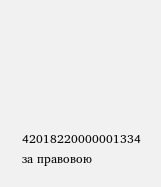42018220000001334 за правовою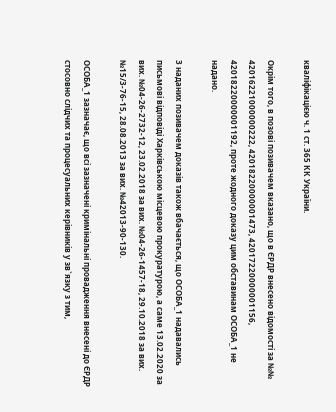кваліфікацією ч. 1 ст. 365 КК України.

Окрім того, в позові позивачем вказано, що в ЄРДР внесено відомості за №№ 42016221000000222, 42018220000001473, 42017220000001156, 42018220000001192, проте жодного доказу цим обставинам ОСОБА_1 не надано.

З наданих позивачем доказів також вбачається, що ОСОБА_1 надавались письмові відповіді Харківською місцевою прокуратурою, а саме 13.02.2020 за вих. №04-26-2732-12, 23.02.2018 за вих. №04-26-1457-18, 29.10.2018 за вих. №15/3-76-15, 28.08.2013 за вих. №42013-90-130.

ОСОБА_1 зазначає, що всі зазначені кримінальні провадження внесені до ЄРДР стосовно слідчих та процесуальних керівників у зв`язку з тим,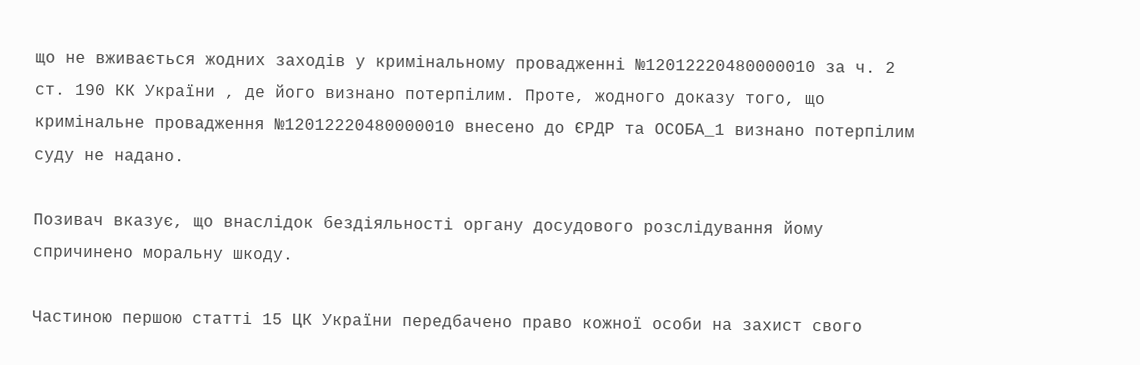що не вживається жодних заходів у кримінальному провадженні №12012220480000010 за ч. 2 ст. 190 КК України , де його визнано потерпілим. Проте, жодного доказу того, що кримінальне провадження №12012220480000010 внесено до ЄРДР та ОСОБА_1 визнано потерпілим суду не надано.

Позивач вказує, що внаслідок бездіяльності органу досудового розслідування йому спричинено моральну шкоду.

Частиною першою статті 15 ЦК України передбачено право кожної особи на захист свого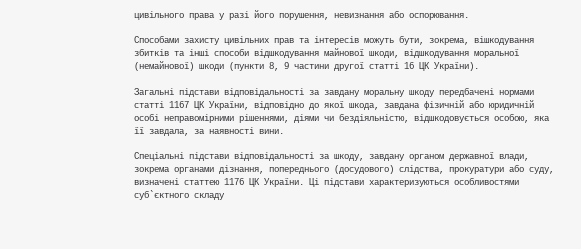цивільного права у разі його порушення, невизнання або оспорювання.

Способами захисту цивільних прав та інтересів можуть бути, зокрема, вішкодування збитків та інші способи відшкодування майнової шкоди, відшкодування моральної (немайнової) шкоди (пункти 8, 9 частини другої статті 16 ЦК України).

Загальні підстави відповідальності за завдану моральну шкоду передбачені нормами статті 1167 ЦК України, відповідно до якої шкода, завдана фізичній або юридичній особі неправомірними рішеннями, діями чи бездіяльністю, відшкодовується особою, яка її завдала, за наявності вини.

Спеціальні підстави відповідальності за шкоду, завдану органом державної влади, зокрема органами дізнання, попереднього (досудового) слідства, прокуратури або суду, визначені статтею 1176 ЦК України. Ці підстави характеризуються особливостями суб`єктного складу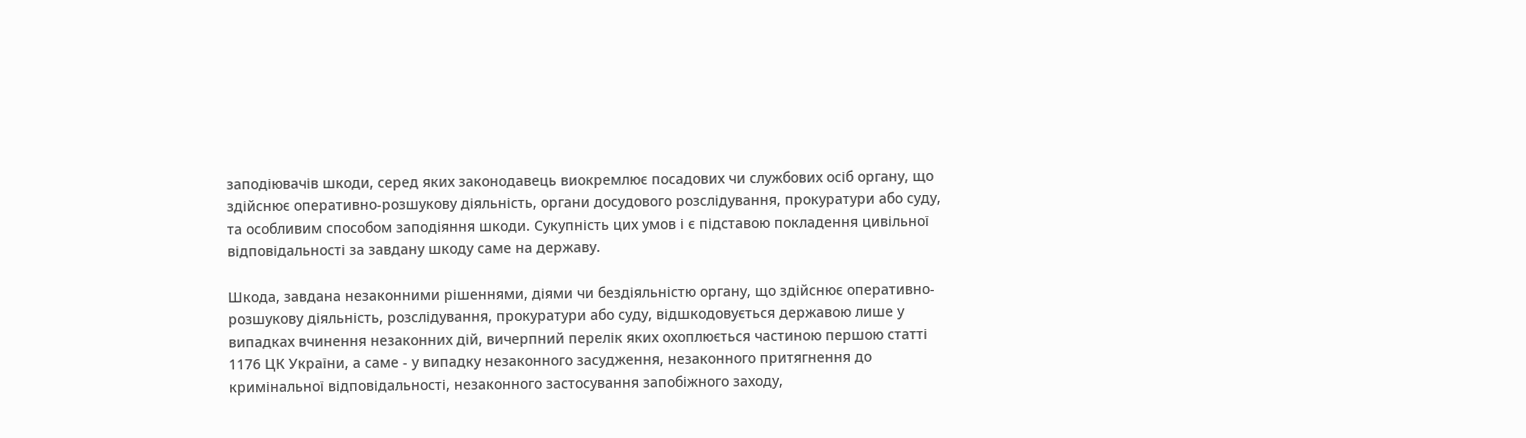заподіювачів шкоди, серед яких законодавець виокремлює посадових чи службових осіб органу, що здійснює оперативно-розшукову діяльність, органи досудового розслідування, прокуратури або суду, та особливим способом заподіяння шкоди. Сукупність цих умов і є підставою покладення цивільної відповідальності за завдану шкоду саме на державу.

Шкода, завдана незаконними рішеннями, діями чи бездіяльністю органу, що здійснює оперативно-розшукову діяльність, розслідування, прокуратури або суду, відшкодовується державою лише у випадках вчинення незаконних дій, вичерпний перелік яких охоплюється частиною першою статті 1176 ЦК України, а саме - у випадку незаконного засудження, незаконного притягнення до кримінальної відповідальності, незаконного застосування запобіжного заходу,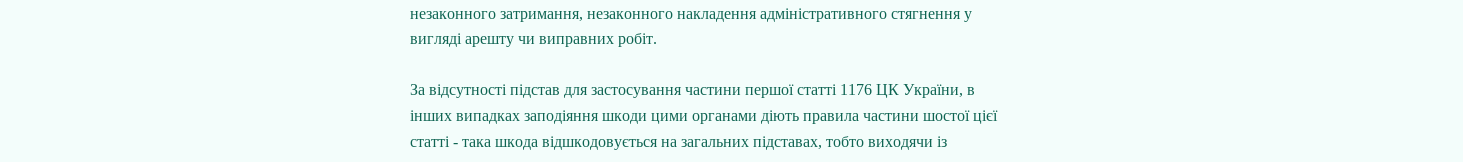незаконного затримання, незаконного накладення адміністративного стягнення у вигляді арешту чи виправних робіт.

За відсутності підстав для застосування частини першої статті 1176 ЦК України, в інших випадках заподіяння шкоди цими органами діють правила частини шостої цієї статті - така шкода відшкодовується на загальних підставах, тобто виходячи із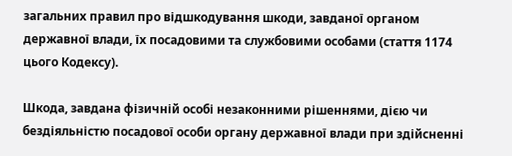загальних правил про відшкодування шкоди, завданої органом державної влади, їх посадовими та службовими особами (стаття 1174 цього Кодексу).

Шкода, завдана фізичній особі незаконними рішеннями, дією чи бездіяльністю посадової особи органу державної влади при здійсненні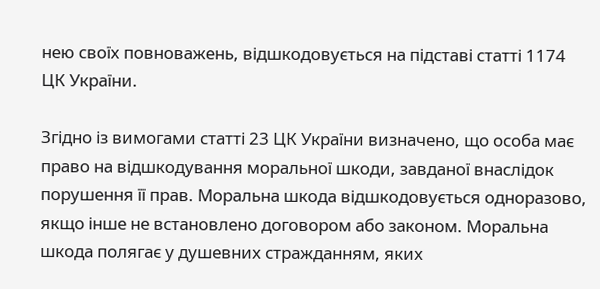нею своїх повноважень, відшкодовується на підставі статті 1174 ЦК України.

Згідно із вимогами статті 23 ЦК України визначено, що особа має право на відшкодування моральної шкоди, завданої внаслідок порушення її прав. Моральна шкода відшкодовується одноразово, якщо інше не встановлено договором або законом. Моральна шкода полягає у душевних стражданням, яких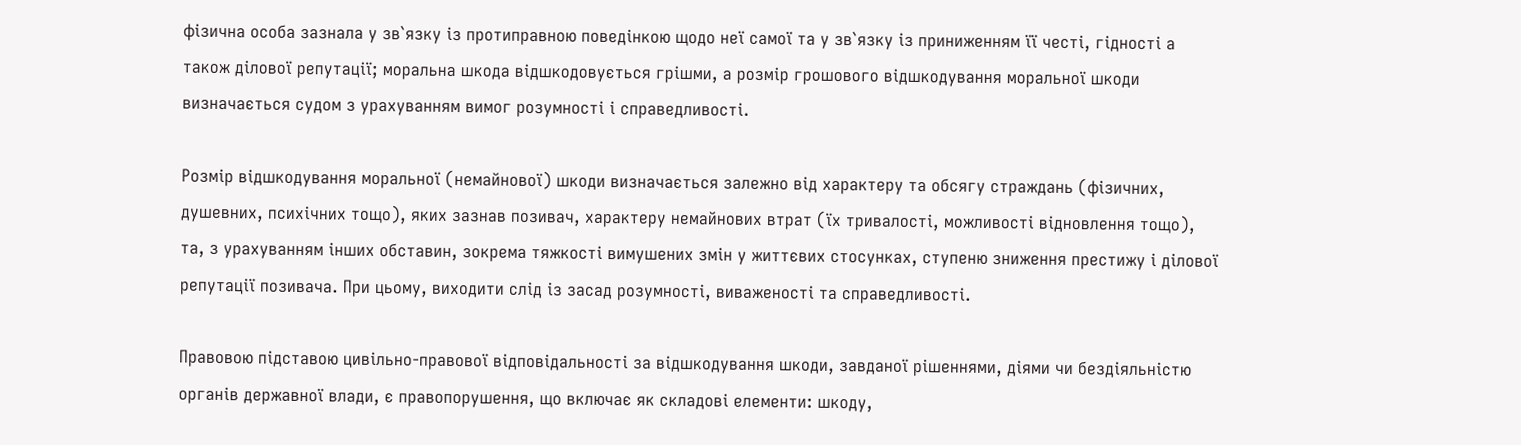фізична особа зазнала у зв`язку із протиправною поведінкою щодо неї самої та у зв`язку із приниженням її честі, гідності а також ділової репутації; моральна шкода відшкодовується грішми, а розмір грошового відшкодування моральної шкоди визначається судом з урахуванням вимог розумності і справедливості.

Розмір відшкодування моральної (немайнової) шкоди визначається залежно від характеру та обсягу страждань (фізичних, душевних, психічних тощо), яких зазнав позивач, характеру немайнових втрат (їх тривалості, можливості відновлення тощо), та, з урахуванням інших обставин, зокрема тяжкості вимушених змін у життєвих стосунках, ступеню зниження престижу і ділової репутації позивача. При цьому, виходити слід із засад розумності, виваженості та справедливості.

Правовою підставою цивільно-правової відповідальності за відшкодування шкоди, завданої рішеннями, діями чи бездіяльністю органів державної влади, є правопорушення, що включає як складові елементи: шкоду,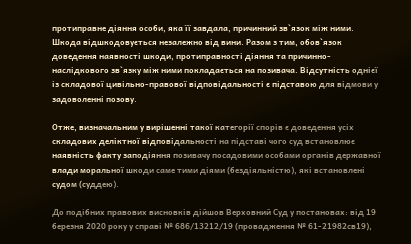протиправне діяння особи, яка її завдала, причинний зв`язок між ними. Шкода відшкодовується незалежно від вини. Разом з тим, обов`язок доведення наявності шкоди, протиправності діяння та причинно-наслідкового зв`язку між ними покладається на позивача. Відсутність однієї із складової цивільно-правової відповідальності є підставою для відмови у задоволенні позову.

Отже, визначальним у вирішенні такої категорії спорів є доведення усіх складових деліктної відповідальності на підставі чого суд встановлює наявність факту заподіяння позивачу посадовими особами органів державної влади моральної шкоди саме тими діями (бездіяльністю), які встановлені судом (суддею).

До подібних правових висновків дійшов Верховний Суд у постановах: від 19 березня 2020 року у справі № 686/13212/19 (провадження № 61-21982св19),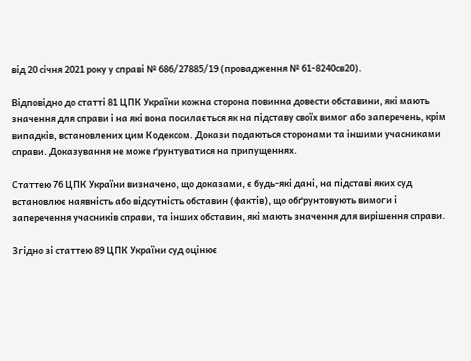від 20 січня 2021 року у справі № 686/27885/19 (провадження № 61-8240св20).

Відповідно до статті 81 ЦПК України кожна сторона повинна довести обставини, які мають значення для справи і на які вона посилається як на підставу своїх вимог або заперечень, крім випадків, встановлених цим Кодексом. Докази подаються сторонами та іншими учасниками справи. Доказування не може ґрунтуватися на припущеннях.

Статтею 76 ЦПК України визначено, що доказами, є будь-які дані, на підставі яких суд встановлює наявність або відсутність обставин (фактів), що обґрунтовують вимоги і заперечення учасників справи, та інших обставин, які мають значення для вирішення справи.

Згідно зі статтею 89 ЦПК України суд оцінює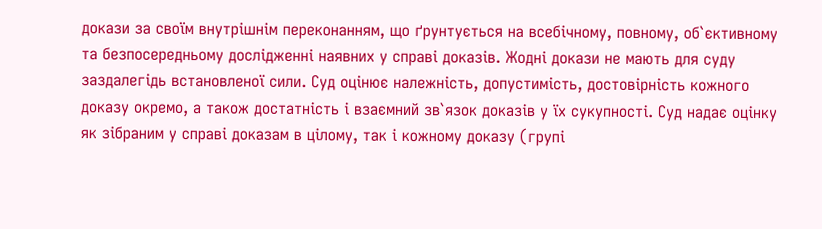докази за своїм внутрішнім переконанням, що ґрунтується на всебічному, повному, об`єктивному та безпосередньому дослідженні наявних у справі доказів. Жодні докази не мають для суду заздалегідь встановленої сили. Суд оцінює належність, допустимість, достовірність кожного доказу окремо, а також достатність і взаємний зв`язок доказів у їх сукупності. Суд надає оцінку як зібраним у справі доказам в цілому, так і кожному доказу (групі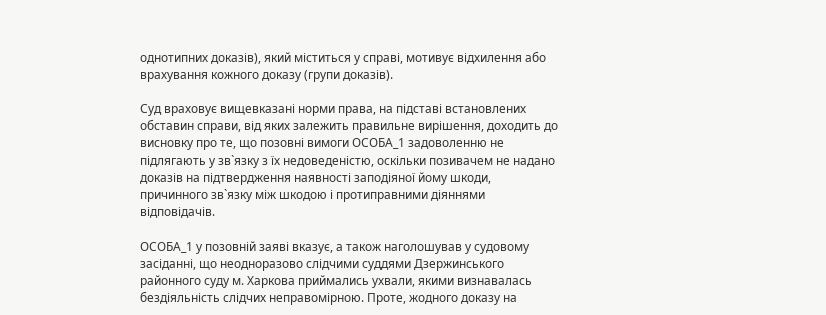однотипних доказів), який міститься у справі, мотивує відхилення або врахування кожного доказу (групи доказів).

Суд враховує вищевказані норми права, на підставі встановлених обставин справи, від яких залежить правильне вирішення, доходить до висновку про те, що позовні вимоги ОСОБА_1 задоволенню не підлягають у зв`язку з їх недоведеністю, оскільки позивачем не надано доказів на підтвердження наявності заподіяної йому шкоди, причинного зв`язку між шкодою і протиправними діяннями відповідачів.

ОСОБА_1 у позовній заяві вказує, а також наголошував у судовому засіданні, що неодноразово слідчими суддями Дзержинського районного суду м. Харкова приймались ухвали, якими визнавалась бездіяльність слідчих неправомірною. Проте, жодного доказу на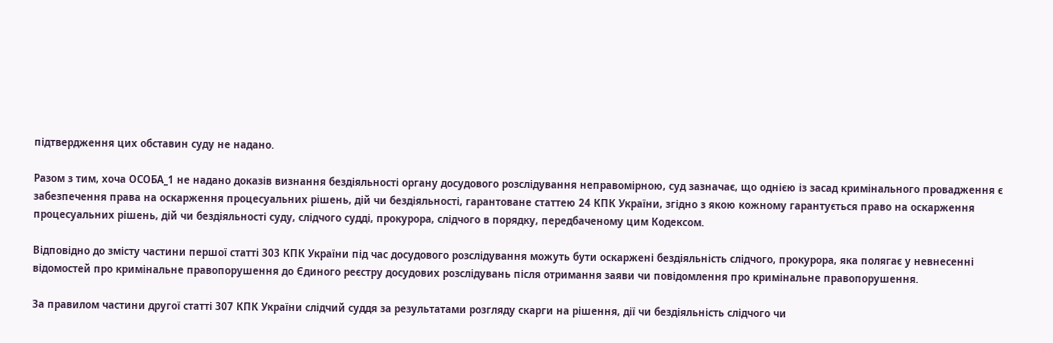підтвердження цих обставин суду не надано.

Разом з тим, хоча ОСОБА_1 не надано доказів визнання бездіяльності органу досудового розслідування неправомірною, суд зазначає, що однією із засад кримінального провадження є забезпечення права на оскарження процесуальних рішень, дій чи бездіяльності, гарантоване статтею 24 КПК України, згідно з якою кожному гарантується право на оскарження процесуальних рішень, дій чи бездіяльності суду, слідчого судді, прокурора, слідчого в порядку, передбаченому цим Кодексом.

Відповідно до змісту частини першої статті 303 КПК України під час досудового розслідування можуть бути оскаржені бездіяльність слідчого, прокурора, яка полягає у невнесенні відомостей про кримінальне правопорушення до Єдиного реєстру досудових розслідувань після отримання заяви чи повідомлення про кримінальне правопорушення.

За правилом частини другої статті 307 КПК України слідчий суддя за результатами розгляду скарги на рішення, дії чи бездіяльність слідчого чи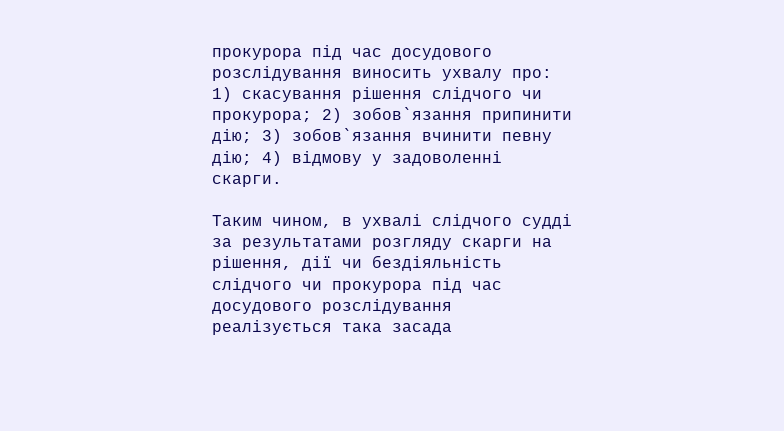прокурора під час досудового розслідування виносить ухвалу про: 1) скасування рішення слідчого чи прокурора; 2) зобов`язання припинити дію; 3) зобов`язання вчинити певну дію; 4) відмову у задоволенні скарги.

Таким чином, в ухвалі слідчого судді за результатами розгляду скарги на рішення, дії чи бездіяльність слідчого чи прокурора під час досудового розслідування реалізується така засада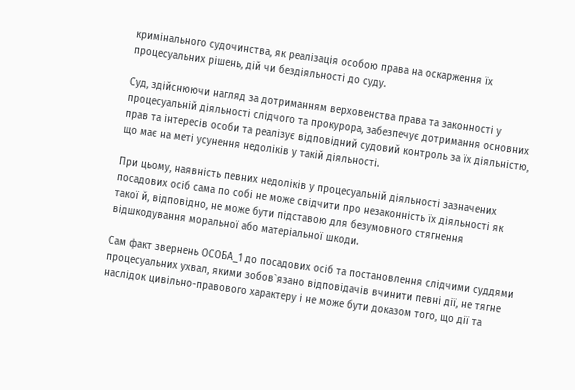кримінального судочинства, як реалізація особою права на оскарження їх процесуальних рішень, дій чи бездіяльності до суду.

Суд, здійснюючи нагляд за дотриманням верховенства права та законності у процесуальній діяльності слідчого та прокурора, забезпечує дотримання основних прав та інтересів особи та реалізує відповідний судовий контроль за їх діяльністю, що має на меті усунення недоліків у такій діяльності.

При цьому, наявність певних недоліків у процесуальній діяльності зазначених посадових осіб сама по собі не може свідчити про незаконність їх діяльності як такої й, відповідно, не може бути підставою для безумовного стягнення відшкодування моральної або матеріальної шкоди.

Сам факт звернень ОСОБА_1 до посадових осіб та постановлення слідчими суддями процесуальних ухвал, якими зобов`язано відповідачів вчинити певні дії, не тягне наслідок цивільно-правового характеру і не може бути доказом того, що дії та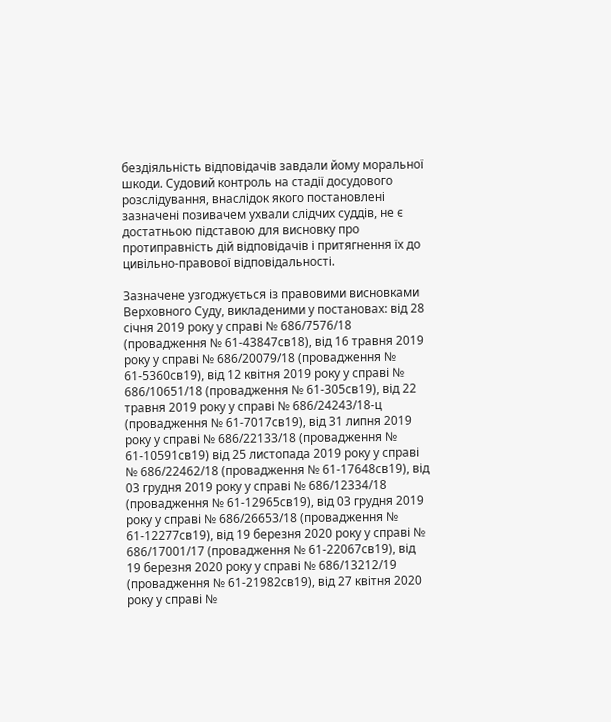бездіяльність відповідачів завдали йому моральної шкоди. Судовий контроль на стадії досудового розслідування, внаслідок якого постановлені зазначені позивачем ухвали слідчих суддів, не є достатньою підставою для висновку про протиправність дій відповідачів і притягнення їх до цивільно-правової відповідальності.

Зазначене узгоджується із правовими висновками Верховного Суду, викладеними у постановах: від 28 січня 2019 року у справі № 686/7576/18 (провадження № 61-43847св18), від 16 травня 2019 року у справі № 686/20079/18 (провадження № 61-5360св19), від 12 квітня 2019 року у справі № 686/10651/18 (провадження № 61-305св19), від 22 травня 2019 року у справі № 686/24243/18-ц (провадження № 61-7017св19), від 31 липня 2019 року у справі № 686/22133/18 (провадження № 61-10591св19) від 25 листопада 2019 року у справі № 686/22462/18 (провадження № 61-17648св19), від 03 грудня 2019 року у справі № 686/12334/18 (провадження № 61-12965св19), від 03 грудня 2019 року у справі № 686/26653/18 (провадження № 61-12277св19), від 19 березня 2020 року у справі № 686/17001/17 (провадження № 61-22067св19), від 19 березня 2020 року у справі № 686/13212/19 (провадження № 61-21982св19), від 27 квітня 2020 року у справі №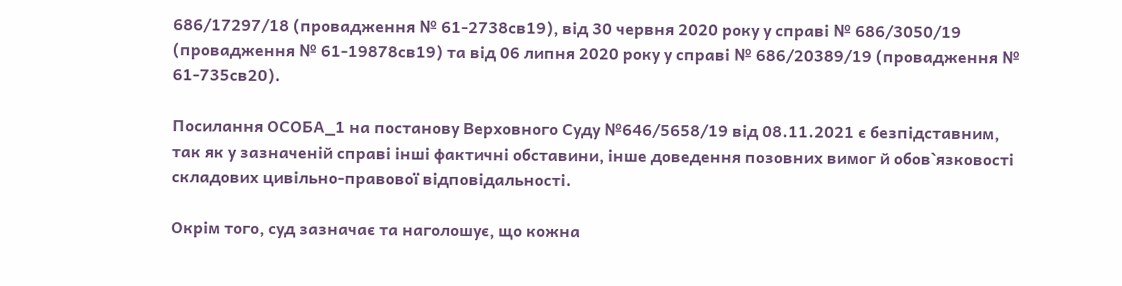686/17297/18 (провадження № 61-2738св19), від 30 червня 2020 року у справі № 686/3050/19 (провадження № 61-19878св19) та від 06 липня 2020 року у справі № 686/20389/19 (провадження № 61-735св20).

Посилання ОСОБА_1 на постанову Верховного Суду №646/5658/19 від 08.11.2021 є безпідставним, так як у зазначеній справі інші фактичні обставини, інше доведення позовних вимог й обов`язковості складових цивільно-правової відповідальності.

Окрім того, суд зазначає та наголошує, що кожна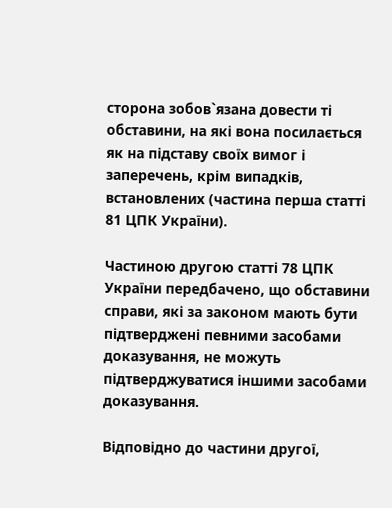сторона зобов`язана довести ті обставини, на які вона посилається як на підставу своїх вимог і заперечень, крім випадків, встановлених (частина перша статті 81 ЦПК України).

Частиною другою статті 78 ЦПК України передбачено, що обставини справи, які за законом мають бути підтверджені певними засобами доказування, не можуть підтверджуватися іншими засобами доказування.

Відповідно до частини другої,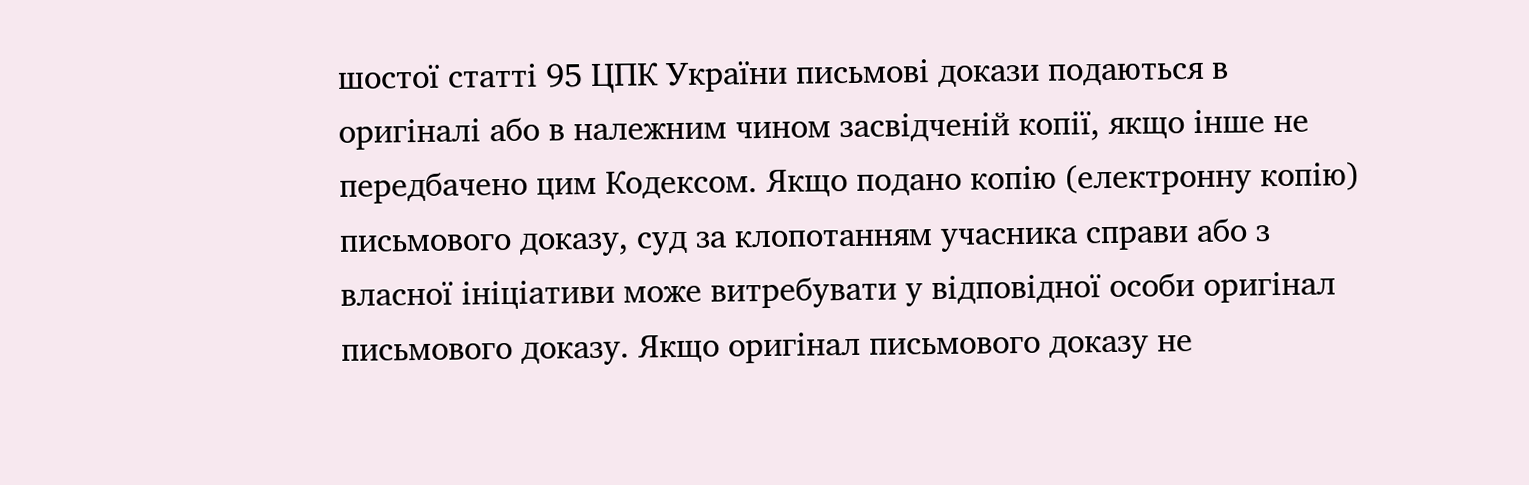шостої статті 95 ЦПК України письмові докази подаються в оригіналі або в належним чином засвідченій копії, якщо інше не передбачено цим Кодексом. Якщо подано копію (електронну копію) письмового доказу, суд за клопотанням учасника справи або з власної ініціативи може витребувати у відповідної особи оригінал письмового доказу. Якщо оригінал письмового доказу не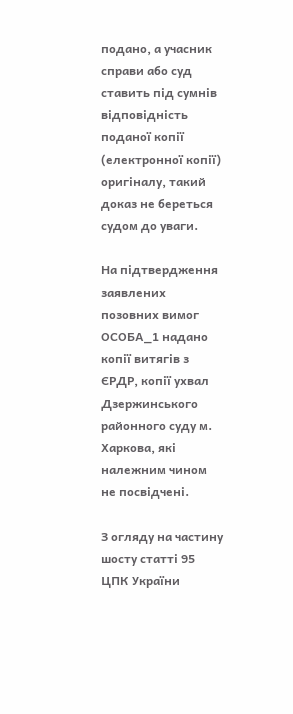подано, а учасник справи або суд ставить під сумнів відповідність поданої копії (електронної копії) оригіналу, такий доказ не береться судом до уваги.

На підтвердження заявлених позовних вимог ОСОБА_1 надано копії витягів з ЄРДР, копії ухвал Дзержинського районного суду м. Харкова, які належним чином не посвідчені.

З огляду на частину шосту статті 95 ЦПК України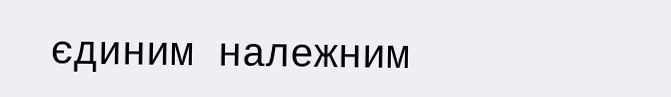єдиним належним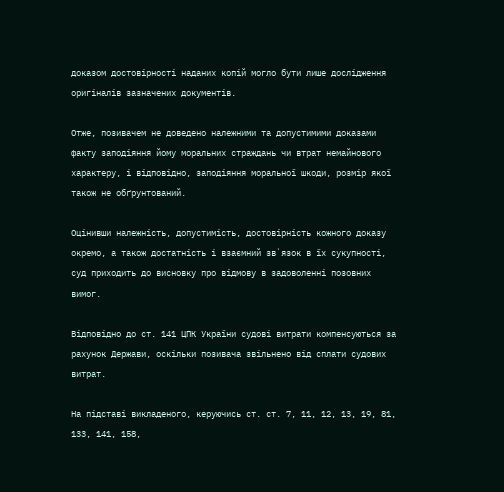доказом достовірності наданих копій могло бути лише дослідження оригіналів зазначених документів.

Отже, позивачем не доведено належними та допустимими доказами факту заподіяння йому моральних страждань чи втрат немайнового характеру, і відповідно, заподіяння моральної шкоди, розмір якої також не обґрунтований.

Оцінивши належність, допустимість, достовірність кожного доказу окремо, а також достатність і взаємний зв`язок в їх сукупності, суд приходить до висновку про відмову в задоволенні позовних вимог.

Відповідно до ст. 141 ЦПК України судові витрати компенсуються за рахунок Держави, оскільки позивача звільнено від сплати судових витрат.

На підставі викладеного, керуючись ст. ст. 7, 11, 12, 13, 19, 81, 133, 141, 158,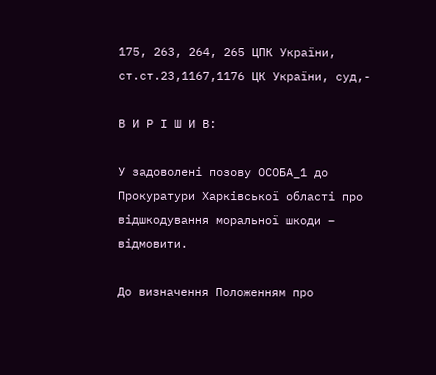175, 263, 264, 265 ЦПК України, ст.ст.23,1167,1176 ЦК України, суд,-

В И Р І Ш И В:

У задоволені позову ОСОБА_1 до Прокуратури Харківської області про відшкодування моральної шкоди – відмовити.

До визначення Положенням про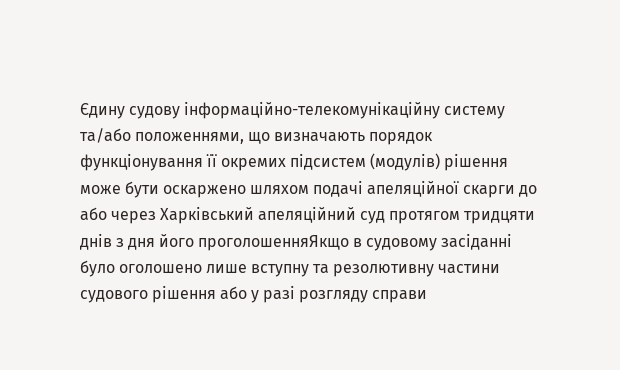Єдину судову інформаційно-телекомунікаційну систему та/або положеннями, що визначають порядок функціонування її окремих підсистем (модулів) рішення може бути оскаржено шляхом подачі апеляційної скарги до або через Харківський апеляційний суд протягом тридцяти днів з дня його проголошенняЯкщо в судовому засіданні було оголошено лише вступну та резолютивну частини судового рішення або у разі розгляду справи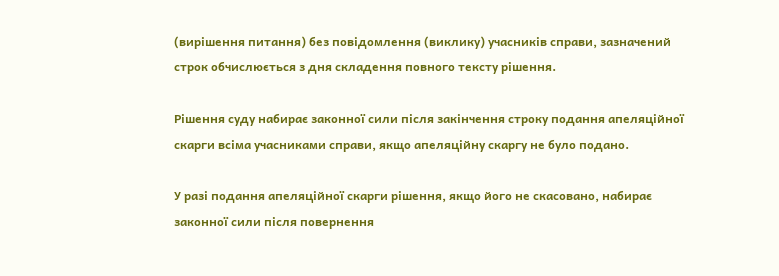(вирішення питання) без повідомлення (виклику) учасників справи, зазначений строк обчислюється з дня складення повного тексту рішення.

Рішення суду набирає законної сили після закінчення строку подання апеляційної скарги всіма учасниками справи, якщо апеляційну скаргу не було подано.

У разі подання апеляційної скарги рішення, якщо його не скасовано, набирає законної сили після повернення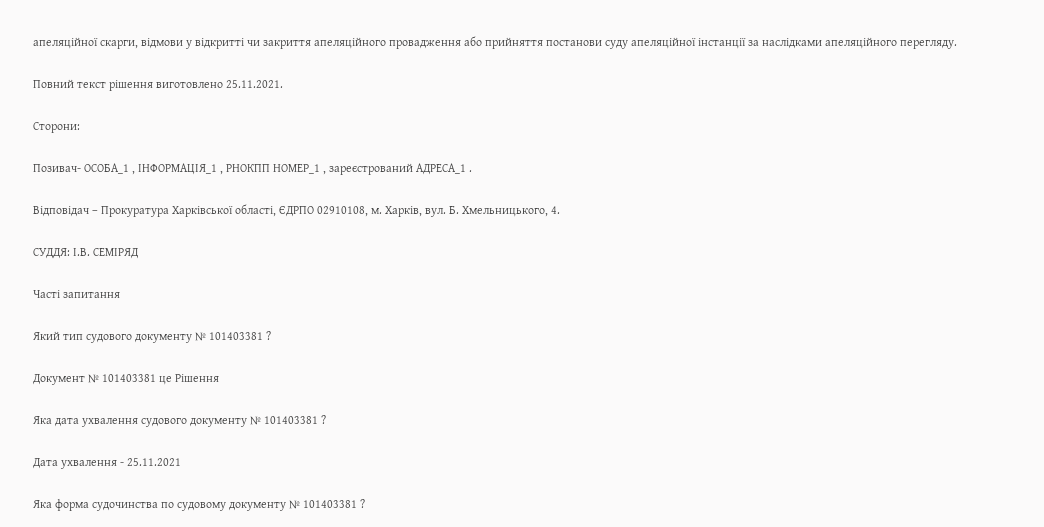апеляційної скарги, відмови у відкритті чи закриття апеляційного провадження або прийняття постанови суду апеляційної інстанції за наслідками апеляційного перегляду.

Повний текст рішення виготовлено 25.11.2021.

Сторони:

Позивач- ОСОБА_1 , ІНФОРМАЦІЯ_1 , РНОКПП НОМЕР_1 , зареєстрований АДРЕСА_1 .

Відповідач – Прокуратура Харківської області, ЄДРПО 02910108, м. Харків, вул. Б. Хмельницького, 4.

СУДДЯ: І.В. СЕМІРЯД

Часті запитання

Який тип судового документу № 101403381 ?

Документ № 101403381 це Рішення

Яка дата ухвалення судового документу № 101403381 ?

Дата ухвалення - 25.11.2021

Яка форма судочинства по судовому документу № 101403381 ?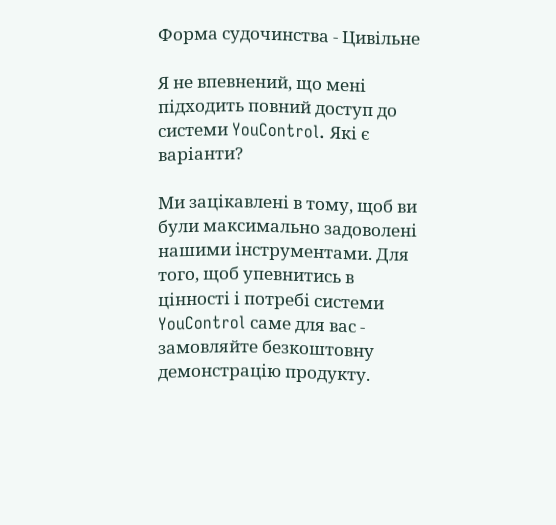Форма судочинства - Цивільне

Я не впевнений, що мені підходить повний доступ до системи YouControl. Які є варіанти?

Ми зацікавлені в тому, щоб ви були максимально задоволені нашими інструментами. Для того, щоб упевнитись в цінності і потребі системи YouControl саме для вас - замовляйте безкоштовну демонстрацію продукту.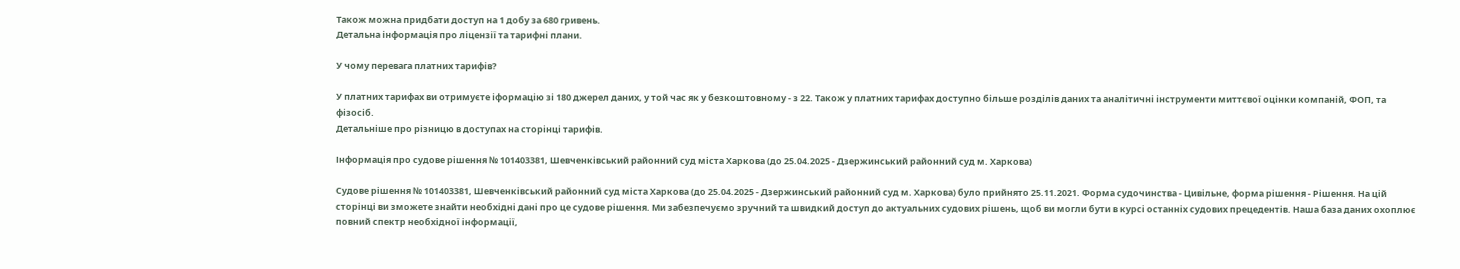Також можна придбати доступ на 1 добу за 680 гривень.
Детальна інформація про ліцензії та тарифні плани.

У чому перевага платних тарифів?

У платних тарифах ви отримуєте іформацію зі 180 джерел даних, у той час як у безкоштовному - з 22. Також у платних тарифах доступно більше розділів даних та аналітичні інструменти миттєвої оцінки компаній, ФОП, та фізосіб.
Детальніше про різницю в доступах на сторінці тарифів.

Інформація про судове рішення № 101403381, Шевченківський районний суд міста Харкова (до 25.04.2025 - Дзержинський районний суд м. Харкова)

Судове рішення № 101403381, Шевченківський районний суд міста Харкова (до 25.04.2025 - Дзержинський районний суд м. Харкова) було прийнято 25.11.2021. Форма судочинства - Цивільне, форма рішення - Рішення. На цій сторінці ви зможете знайти необхідні дані про це судове рішення. Ми забезпечуємо зручний та швидкий доступ до актуальних судових рішень, щоб ви могли бути в курсі останніх судових прецедентів. Наша база даних охоплює повний спектр необхідної інформації,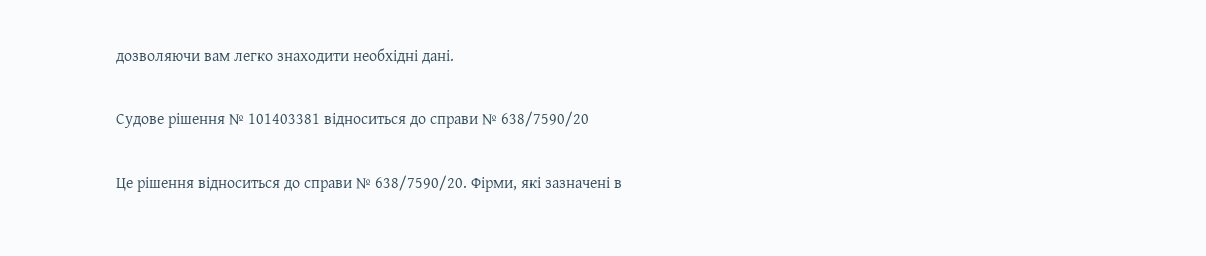дозволяючи вам легко знаходити необхідні дані.

Судове рішення № 101403381 відноситься до справи № 638/7590/20

Це рішення відноситься до справи № 638/7590/20. Фірми, які зазначені в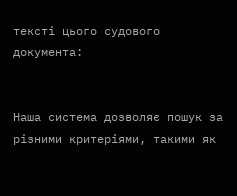тексті цього судового документа:


Наша система дозволяє пошук за різними критеріями, такими як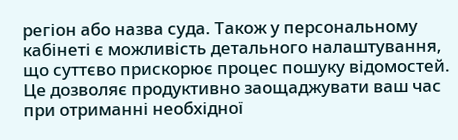регіон або назва суда. Також у персональному кабінеті є можливість детального налаштування, що суттєво прискорює процес пошуку відомостей. Це дозволяє продуктивно заощаджувати ваш час при отриманні необхідної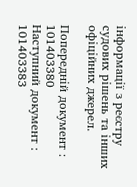інформації з реєстру судових рішень та інших офіційних джерел.

Попередній документ : 101403380
Наступний документ : 101403383